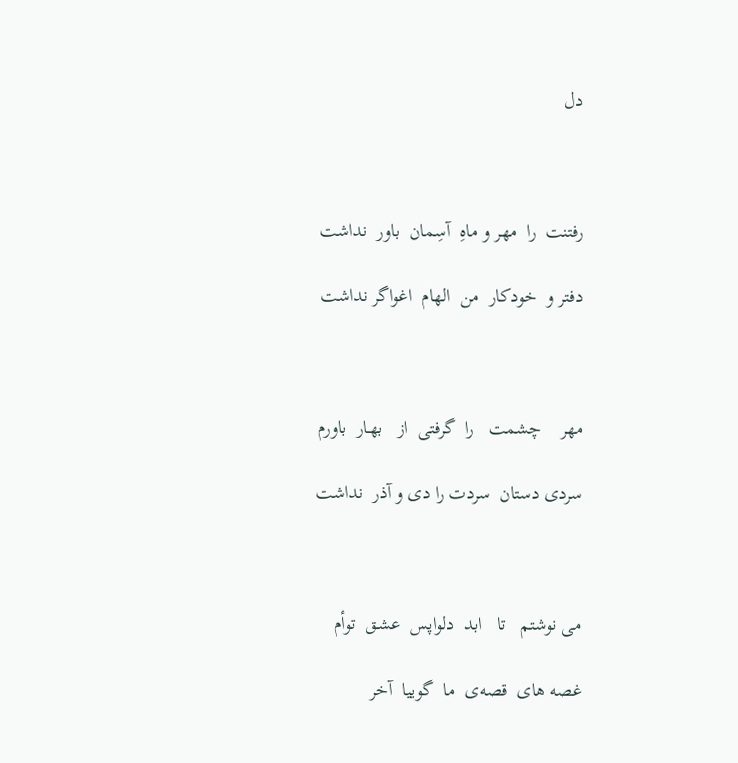دل



رفتنت  را  مهر و ماهِ  آسِمان  باور  نداشت

دفتر و  خودکار  من  الهام  اغواگر نداشت



مهر    چشمت   را  گرفتی  از   بهـار  باورم

سردی دستان  سردت را دی و آذر  نداشت



می‌ نوشتم   تا   ابد  دلواپس  عشـق  توأم

غصه های  قصه‌ی  ما  گوییا  آخر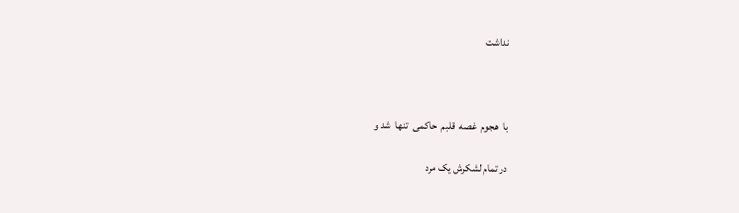نداشت



با  هجوم  غصه‌  قلبم  حاکمی  تنها  شد و

در تمام لشکرش یک مرد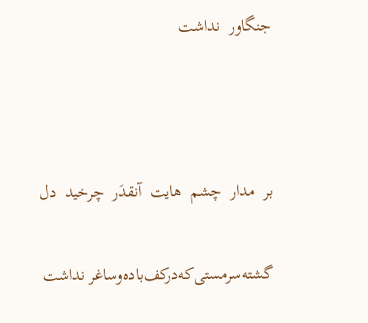جنگاور  نداشت



بر  مدار  چشم  هایت  آنقدَر  چرخید  دل

گشته‌سرمستی‌که‌درکف‌باده‌وساغر نداشت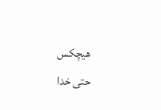هیچکس حتی ‌خدا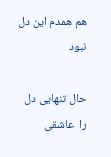هم همدم این دل نبود

حال تنهایی دل  را  عاشقی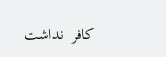کافر  نداشت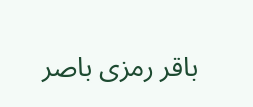باقر رمزی باصر